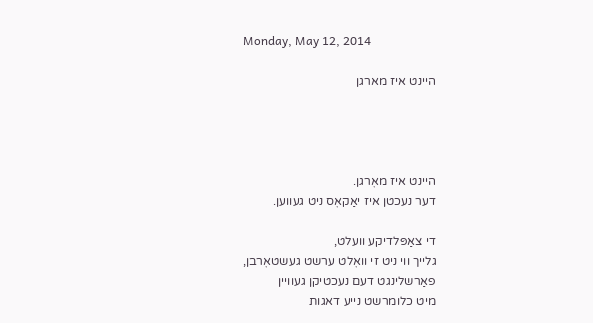Monday, May 12, 2014

היינט איז מארגן




היינט איז מאׇרגן.
דער נעכטן איז יאַקאׇס ניט געווען.

די צאַפּלדיקע וועלט,
גלייך ווי ניט זי וואׇלט ערשט געשטאׇרבן,
פאַרשלינגט דעם נעכטיקן געוויין
מיט כלומרשט נייע דאגות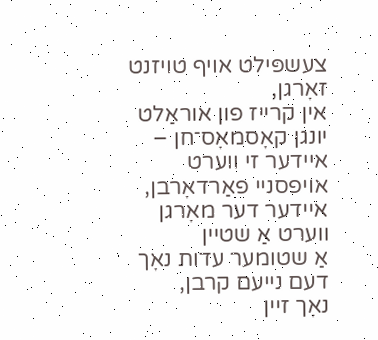צעשפּילט אויף טויזנט זאׇרגן,
אין קרייז פון אוראַלט יונגן קאׇסמאׇס־חן –
איידער זי ווערט אויפסניי פאַרדאׇרבן,
איידער דער מאׇרגן ווערט אַ שטיין
אַ שטומער עדות נאׇך דעם נייעם קרבן,
נאׇך זיין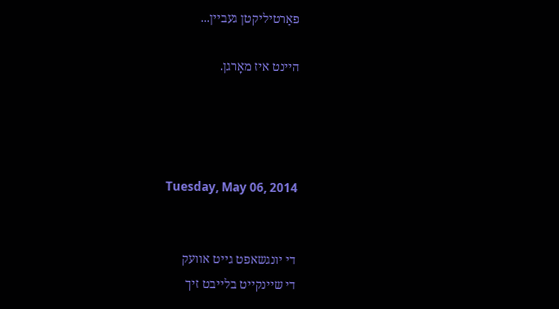פאַרטיליקטן געביין...

היינט איז מאׇרגן.




Tuesday, May 06, 2014


די יונגשאפט גייט אוועק
די שיינקייט בלייבט זיך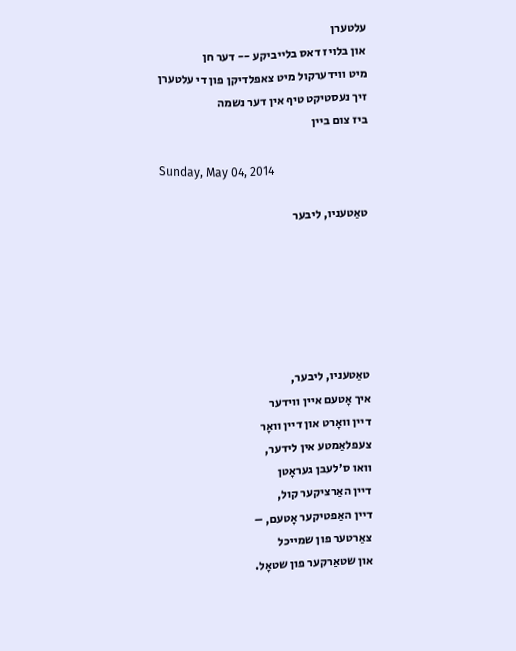עלטערן
און בלויז דאס בלייביקע -- דער חן
מיט ווידערקול מיט צאפלדיקן פון די עלטערן
זיך נעסטיקט טיף אין דער נשמה
ביז צום ביין

Sunday, May 04, 2014

טאַטעניו, ליבער






טאַטעניו, ליבער,
איך אׇטעם איין ווידער
דיין וואׇרט און דיין וואׇר
צעפלאַמטע אין לידער,
וואו ס׳לעבן געראׇטן
דיין האַרציקער קול,
דיין האַפטיקער אׇטעם, –
צאַרטער פון שמייכל
און שטאַרקער פון שטאׇל.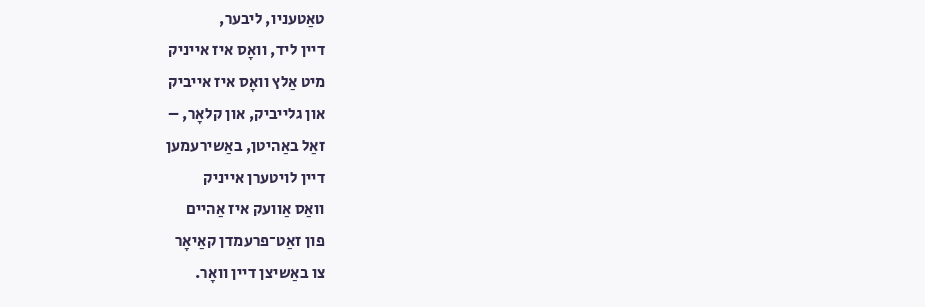טאַטעניו, ליבער,
דיין ליד, וואׇס איז אייניק
מיט אַלץ וואׇס איז אייביק
און גלייביק, און קלאׇר, –
זאַל באַהיטן, באַשירעמען
דיין לויטערן אייניק
וואַס אַוועק איז אַהיים
פון זאַט־פרעמדן קאַיאׇר
צו באַשיצן דיין וואׇר.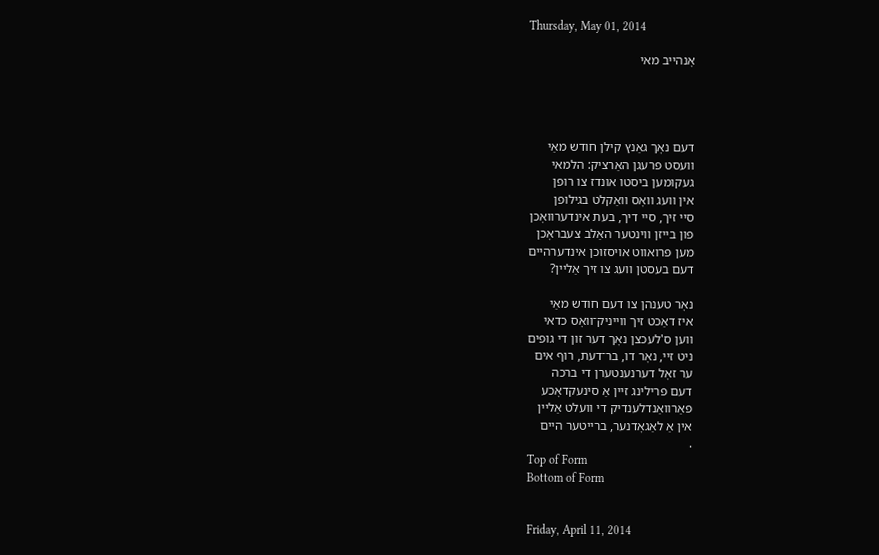Thursday, May 01, 2014

אׇנהייב מאי




דעם נאׇך גאַנץ קילן חודש מאַי
וועסט פרעגן האַרציק: הלמאי
געקומען ביסטו אונדז צו רופן
אין וועג וואׇס וואַקלט בגילופן
סיי זיך, סיי דיך, בעת אינדערוואׇכן
פון בייזן ווינטער האַלב צעבראׇכן
מען פּרואווט אויסזוכן אינדערהיים
דעם בעסטן וועג צו זיך אַליין?

נאׇר טענהן צו דעם חודש מאַי
איז דאַכט זיך ווייניק־וואׇס כדאי
ווען ס'לעכצן נאׇך דער זון די גופים
ניט זיי, נאׇר דו, בר־דעת, רוף אים
ער זאׇל דערנענטערן די ברכה
דעם פרילינג זיין אַ סינעקדאׇכע
פאַרוואַנדלענדיק די וועלט אַליין
אין אַ לאַגאׇדנער, ברייטער היים
.
Top of Form
Bottom of Form


Friday, April 11, 2014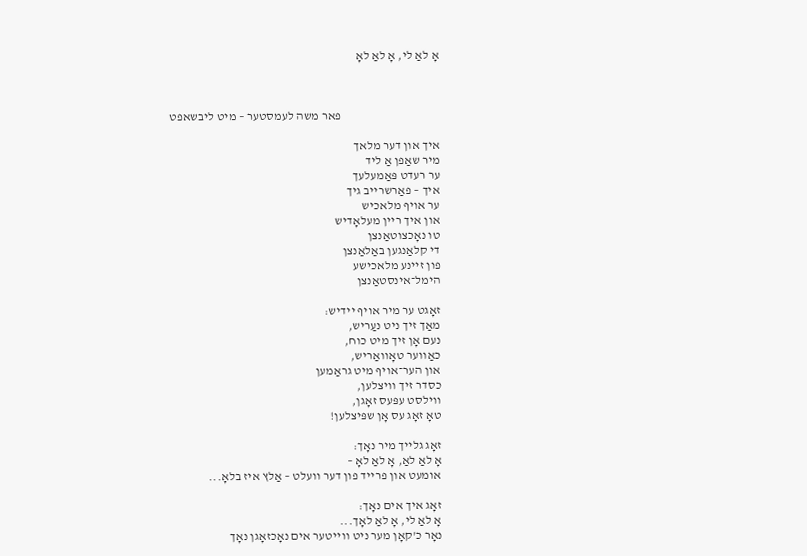אָ לאַ לי, אָ לאַ לאָ



                                        פאר משה לעמסטער – מיט ליבשאפט

איך און דער מלאך
מיר שאַפן אַ ליד
ער רעדט פּאַמעלעך
איך – פאַרשרייב גיך
ער אויף מלאכיש
און איך ריין מעלאָדיש
טו נאָכצוטאַנצן
די קלאַנגען באַלאַנצן
פון זיינע מלאכישע
הימל־אינסטאַנצן

זאָגט ער מיר אויף יידיש:
מאַך זיך ניט נעַריש,
נעם אָן זיך מיט כוח,
כאַווער טאָוואַריש,
און הער־אויף מיט גראַמען
כסדר זיך וויצלען,
ווילסט עפּעס זאָגן,
טאָ זאָג עס אָן שפּיצלען!

זאָג גלייך מיר נאָך:
אָ לאַ לאַ, אָ לאַ לאָ –
אומעט און פרייד פון דער וועלט – אַלץ איז בלאָ...

זאָג איך אים נאָך:
אָ לאַ לי, אָ לאַ לאָך...
נאָר כ'קאָן מער ניט ווייטער אים נאָכזאָגן נאָך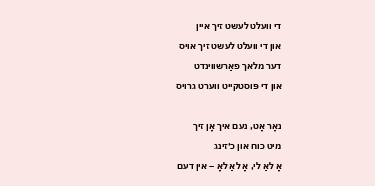די וועלט לעשט זיך איין
און די וועלט לעשט זיך אויס
דער מלאך פאַרשווינדט
און די פּוסטקייט ווערט גרויס

נאָר אָט, נעם איך אָן זיך
מיט כוח און כ׳זינג
אָ לאַ לי, אָ לאַ לאָ – אין דעם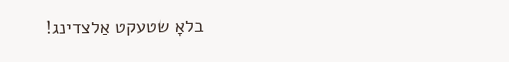בלאָ שטעקט אַלצדינג!